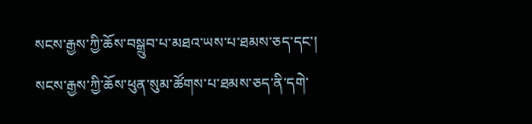སངས་རྒྱས་ཀྱི་ཆོས་བསྒྲུབ་པ་མཐའ་ཡས་པ་ཐམས་ཅད་དང་། སངས་རྒྱས་ཀྱི་ཆོས་ཕུན་སུམ་ཚོགས་པ་ཐམས་ཅད་ནི་དགེ་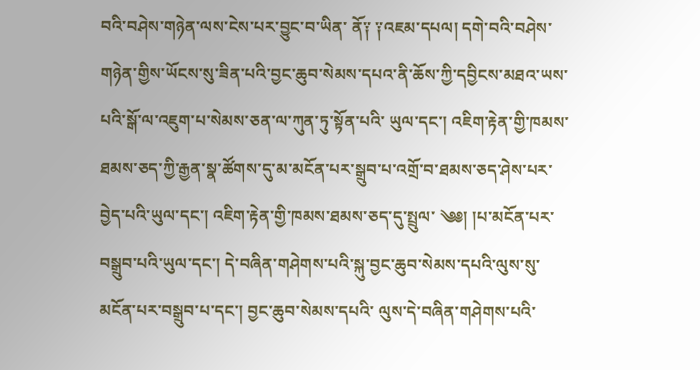བའི་བཤེས་གཉེན་ལས་ངེས་པར་བྱུང་བ་ཡིན་ ནོ༑ ༑འཇམ་དཔལ། དགེ་བའི་བཤེས་གཉེན་གྱིས་ཡོངས་སུ་ཟིན་པའི་བྱང་ཆུབ་སེམས་དཔའ་ནི་ཆོས་ཀྱི་དབྱིངས་མཐའ་ཡས་པའི་སྒོ་ལ་འཇུག་པ་སེམས་ཅན་ལ་ཀུན་ཏུ་སྟོན་པའི་ ཡུལ་དང་། འཇིག་རྟེན་གྱི་ཁམས་ཐམས་ཅད་ཀྱི་རྒྱན་སྣ་ཚོགས་དུ་མ་མངོན་པར་སྒྲུབ་པ་འགྲོ་བ་ཐམས་ཅད་ཤེས་པར་བྱེད་པའི་ཡུལ་དང་། འཇིག་རྟེན་གྱི་ཁམས་ཐམས་ཅད་དུ་སྤྲུལ་ ༄༅། །པ་མངོན་པར་བསྒྲུབ་པའི་ཡུལ་དང་། དེ་བཞིན་གཤེགས་པའི་སྐུ་བྱང་ཆུབ་སེམས་དཔའི་ལུས་སུ་མངོན་པར་བསྒྲུབ་པ་དང་། བྱང་ཆུབ་སེམས་དཔའི་ ལུས་དེ་བཞིན་གཤེགས་པའི་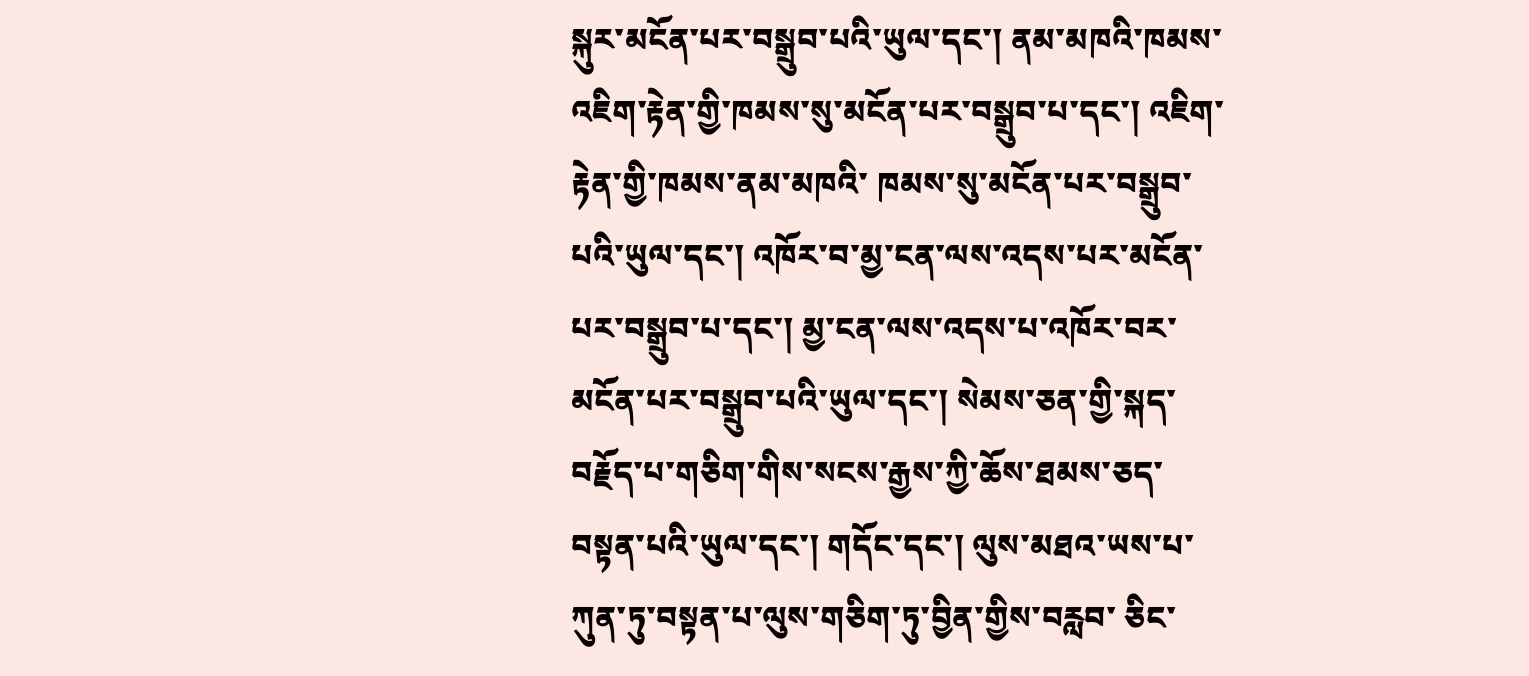སྐུར་མངོན་པར་བསྒྲུབ་པའི་ཡུལ་དང་། ནམ་མཁའི་ཁམས་འཇིག་རྟེན་གྱི་ཁམས་སུ་མངོན་པར་བསྒྲུབ་པ་དང་། འཇིག་རྟེན་གྱི་ཁམས་ནམ་མཁའི་ ཁམས་སུ་མངོན་པར་བསྒྲུབ་པའི་ཡུལ་དང་། འཁོར་བ་མྱ་ངན་ལས་འདས་པར་མངོན་པར་བསྒྲུབ་པ་དང་། མྱ་ངན་ལས་འདས་པ་འཁོར་བར་མངོན་པར་བསྒྲུབ་པའི་ཡུལ་དང་། སེམས་ཅན་གྱི་སྐད་བརྗོད་པ་གཅིག་གིས་སངས་རྒྱས་ཀྱི་ཆོས་ཐམས་ཅད་བསྟན་པའི་ཡུལ་དང་། གདོང་དང་། ལུས་མཐའ་ཡས་པ་ཀུན་ཏུ་བསྟན་པ་ལུས་གཅིག་ཏུ་བྱིན་གྱིས་བརླབ་ ཅིང་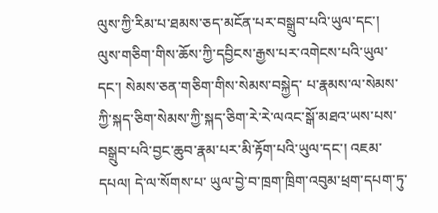ལུས་ཀྱི་རིམ་པ་ཐམས་ཅད་མངོན་པར་བསྒྲུབ་པའི་ཡུལ་དང་། ལུས་གཅིག་གིས་ཆོས་ཀྱི་དབྱིངས་རྒྱས་པར་འགེངས་པའི་ཡུལ་དང་། སེམས་ཅན་གཅིག་གིས་སེམས་བསྐྱེད་ པ་རྣམས་ལ་སེམས་ཀྱི་སྐད་ཅིག་སེམས་ཀྱི་སྐད་ཅིག་རེ་རེ་ལའང་སྒོ་མཐའ་ཡས་པས་བསྒྲུབ་པའི་བྱང་ཆུབ་རྣམ་པར་མི་རྟོག་པའི་ཡུལ་དང་། འཇམ་དཔལ། དེ་ལ་སོགས་པ་ ཡུལ་བྱེ་བ་ཁྲག་ཁྲིག་འབུམ་ཕྲག་དཔག་ཏུ་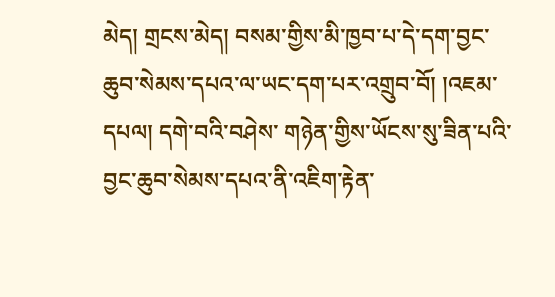མེད། གྲངས་མེད། བསམ་གྱིས་མི་ཁྱབ་པ་དེ་དག་བྱང་ཆུབ་སེམས་དཔའ་ལ་ཡང་དག་པར་འགྲུབ་བོ། །འཇམ་དཔལ། དགེ་བའི་བཤེས་ གཉེན་གྱིས་ཡོངས་སུ་ཟིན་པའི་བྱང་ཆུབ་སེམས་དཔའ་ནི་འཇིག་རྟེན་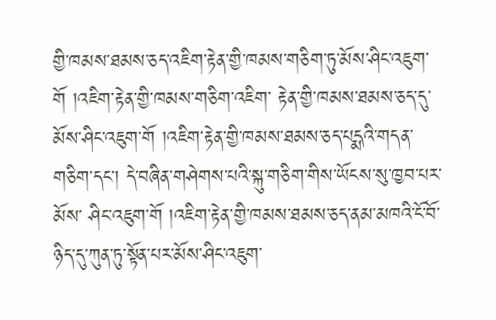གྱི་ཁམས་ཐམས་ཅད་འཇིག་རྟེན་གྱི་ཁམས་གཅིག་ཏུ་མོས་ཤིང་འཇུག་གོ །འཇིག་རྟེན་གྱི་ཁམས་གཅིག་འཇིག་ རྟེན་གྱི་ཁམས་ཐམས་ཅད་དུ་མོས་ཤིང་འཇུག་གོ །འཇིག་རྟེན་གྱི་ཁམས་ཐམས་ཅད་པདྨའི་གདན་གཅིག་དང་། དེ་བཞིན་གཤེགས་པའི་སྐུ་གཅིག་གིས་ཡོངས་སུ་ཁྱབ་པར་མོས་ ཤིང་འཇུག་གོ །འཇིག་རྟེན་གྱི་ཁམས་ཐམས་ཅད་ནམ་མཁའི་ངོ་བོ་ཉིད་དུ་ཀུན་ཏུ་སྟོན་པར་མོས་ཤིང་འཇུག་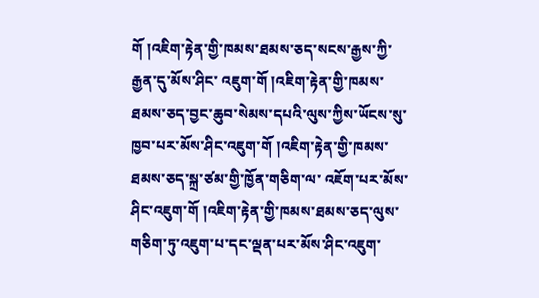གོ །འཇིག་རྟེན་གྱི་ཁམས་ཐམས་ཅད་སངས་རྒྱས་ཀྱི་རྒྱན་དུ་མོས་ཤིང་ འཇུག་གོ །འཇིག་རྟེན་གྱི་ཁམས་ཐམས་ཅད་བྱང་ཆུབ་སེམས་དཔའི་ལུས་ཀྱིས་ཡོངས་སུ་ཁྱབ་པར་མོས་ཤིང་འཇུག་གོ །འཇིག་རྟེན་གྱི་ཁམས་ཐམས་ཅད་སྐྲ་ཙམ་གྱི་ཁྱོན་གཅིག་ལ་ འཇོག་པར་མོས་ཤིང་འཇུག་གོ །འཇིག་རྟེན་གྱི་ཁམས་ཐམས་ཅད་ལུས་གཅིག་ཏུ་འཇུག་པ་དང་ལྡན་པར་མོས་ཤིང་འཇུག་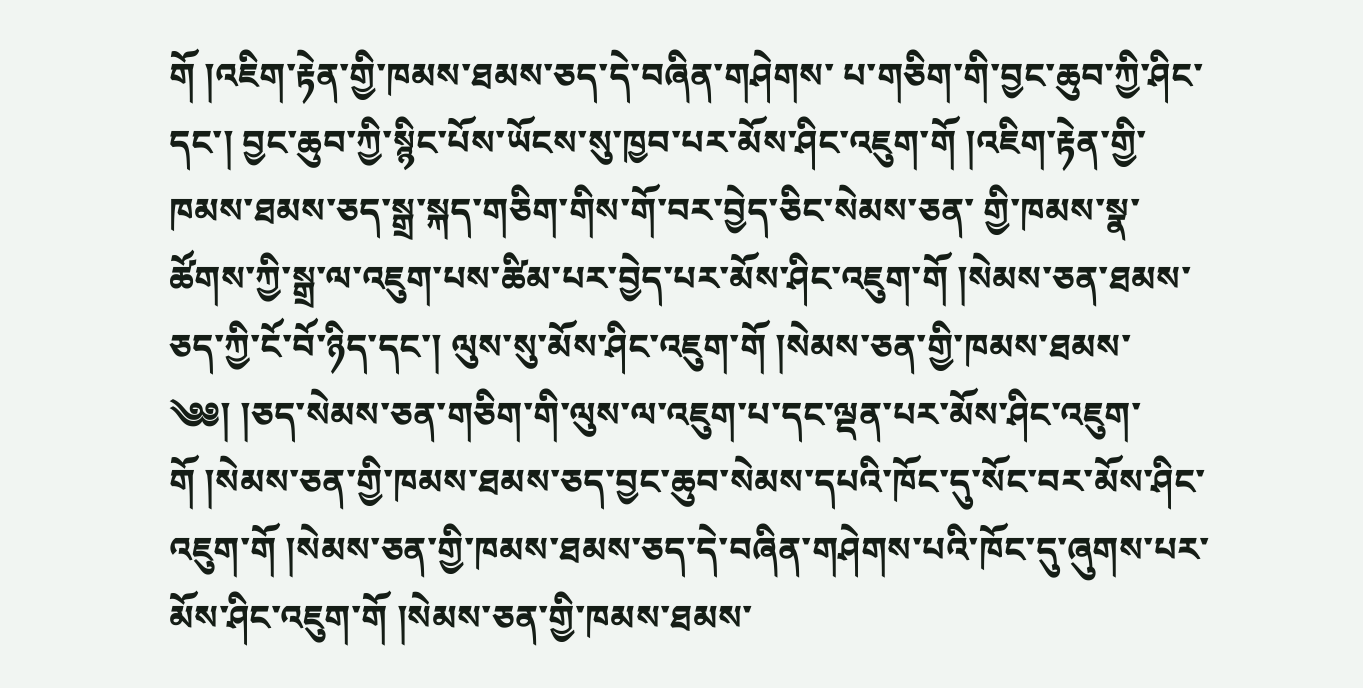གོ །འཇིག་རྟེན་གྱི་ཁམས་ཐམས་ཅད་དེ་བཞིན་གཤེགས་ པ་གཅིག་གི་བྱང་ཆུབ་ཀྱི་ཤིང་དང་། བྱང་ཆུབ་ཀྱི་སྙིང་པོས་ཡོངས་སུ་ཁྱབ་པར་མོས་ཤིང་འཇུག་གོ །འཇིག་རྟེན་གྱི་ཁམས་ཐམས་ཅད་སྒྲ་སྐད་གཅིག་གིས་གོ་བར་བྱེད་ཅིང་སེམས་ཅན་ གྱི་ཁམས་སྣ་ཚོགས་ཀྱི་སྒྲ་ལ་འཇུག་པས་ཚིམ་པར་བྱེད་པར་མོས་ཤིང་འཇུག་གོ །སེམས་ཅན་ཐམས་ཅད་ཀྱི་ངོ་བོ་ཉིད་དང་། ལུས་སུ་མོས་ཤིང་འཇུག་གོ །སེམས་ཅན་གྱི་ཁམས་ཐམས་ ༄༅། །ཅད་སེམས་ཅན་གཅིག་གི་ལུས་ལ་འཇུག་པ་དང་ལྡན་པར་མོས་ཤིང་འཇུག་གོ །སེམས་ཅན་གྱི་ཁམས་ཐམས་ཅད་བྱང་ཆུབ་སེམས་དཔའི་ཁོང་དུ་སོང་བར་མོས་ཤིང་ འཇུག་གོ །སེམས་ཅན་གྱི་ཁམས་ཐམས་ཅད་དེ་བཞིན་གཤེགས་པའི་ཁོང་དུ་ཞུགས་པར་མོས་ཤིང་འཇུག་གོ །སེམས་ཅན་གྱི་ཁམས་ཐམས་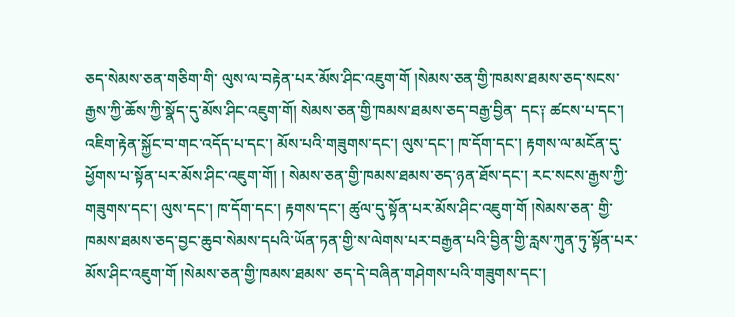ཅད་སེམས་ཅན་གཅིག་གི་ ལུས་ལ་བརྟེན་པར་མོས་ཤིང་འཇུག་གོ །སེམས་ཅན་གྱི་ཁམས་ཐམས་ཅད་སངས་རྒྱས་ཀྱི་ཆོས་ཀྱི་སྣོད་དུ་མོས་ཤིང་འཇུག་གོ། སེམས་ཅན་གྱི་ཁམས་ཐམས་ཅད་བརྒྱ་བྱིན་ དང༑ ཚངས་པ་དང་། འཇིག་རྟེན་སྐྱོང་བ་གང་འདོད་པ་དང་། མོས་པའི་གཟུགས་དང་། ལུས་དང་། ཁ་དོག་དང་། རྟགས་ལ་མངོན་དུ་ཕྱོགས་པ་སྟོན་པར་མོས་ཤིང་འཇུག་གོ། ། སེམས་ཅན་གྱི་ཁམས་ཐམས་ཅད་ཉན་ཐོས་དང་། རང་སངས་རྒྱས་ཀྱི་གཟུགས་དང་། ལུས་དང་། ཁ་དོག་དང་། རྟགས་དང་། ཚུལ་དུ་སྟོན་པར་མོས་ཤིང་འཇུག་གོ །སེམས་ཅན་ གྱི་ཁམས་ཐམས་ཅད་བྱང་ཆུབ་སེམས་དཔའི་ཡོན་ཏན་གྱི་ས་ལེགས་པར་བརྒྱན་པའི་བྱིན་གྱི་རླས་ཀུན་ཏུ་སྟོན་པར་མོས་ཤིང་འཇུག་གོ །སེམས་ཅན་གྱི་ཁམས་ཐམས་ ཅད་དེ་བཞིན་གཤེགས་པའི་གཟུགས་དང་།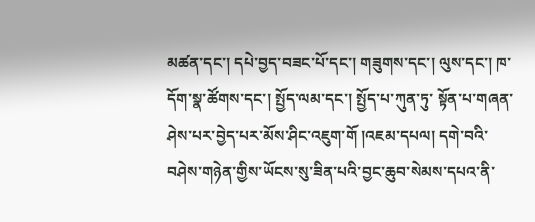མཚན་དང་། དཔེ་བྱད་བཟང་པོ་དང་། གཟུགས་དང་། ལུས་དང་། ཁ་དོག་སྣ་ཚོགས་དང་། སྤྱོད་ལམ་དང་། སྤྱོད་པ་ཀུན་ཏུ་ སྟོན་པ་གཞན་ཤེས་པར་བྱེད་པར་མོས་ཤིང་འཇུག་གོ །འཇམ་དཔལ། དགེ་བའི་བཤེས་གཉེན་གྱིས་ཡོངས་སུ་ཟིན་པའི་བྱང་ཆུབ་སེམས་དཔའ་ནི་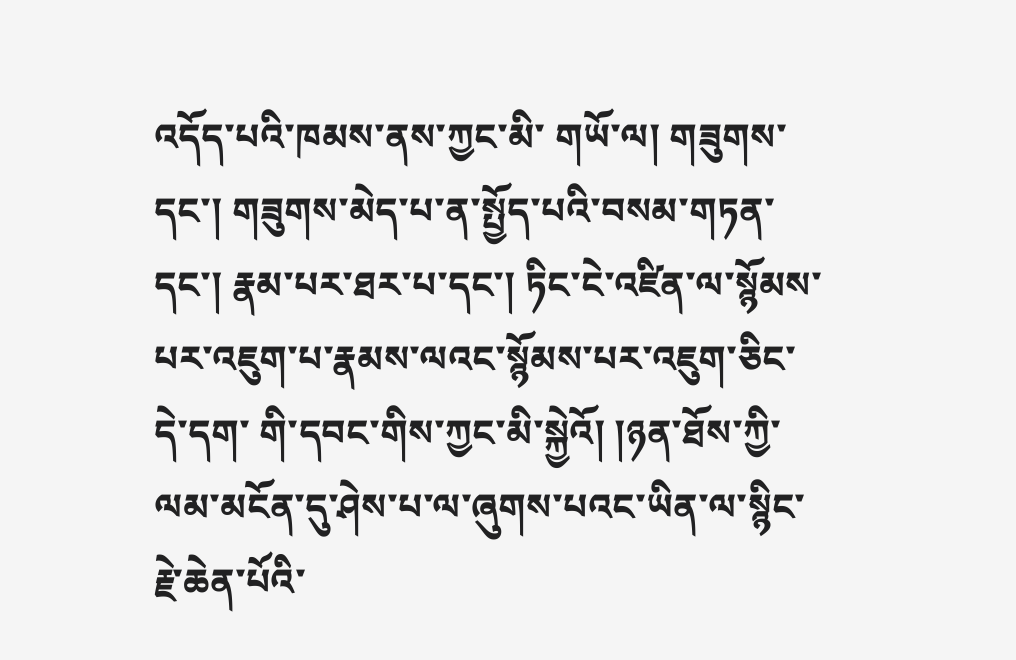འདོད་པའི་ཁམས་ནས་ཀྱང་མི་ གཡོ་ལ། གཟུགས་དང་། གཟུགས་མེད་པ་ན་སྤྱོད་པའི་བསམ་གཏན་དང་། རྣམ་པར་ཐར་པ་དང་། ཏིང་ངེ་འཛིན་ལ་སྙོམས་པར་འཇུག་པ་རྣམས་ལའང་སྙོམས་པར་འཇུག་ཅིང་དེ་དག་ གི་དབང་གིས་ཀྱང་མི་སྐྱེའོ། །ཉན་ཐོས་ཀྱི་ལམ་མངོན་དུ་ཤེས་པ་ལ་ཞུགས་པའང་ཡིན་ལ་སྙིང་རྗེ་ཆེན་པོའི་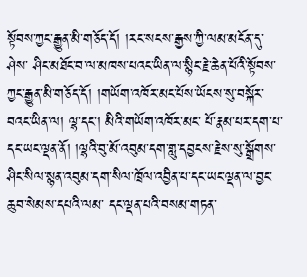སྟོབས་ཀྱང་རྒྱུན་མི་གཅོད་དོ། །རང་སངས་རྒྱས་ཀྱི་ལམ་མངོན་དུ་ཤེས་ ཤིང་མཐོང་བ་ལ་མཁས་པའང་ཡིན་ལ་སྙིང་རྗེ་ཆེན་པོའི་སྟོབས་ཀྱང་རྒྱུན་མི་གཅོད་དོ། །གཡོག་འཁོར་མང་པོས་ཡོངས་སུ་བསྐོར་བའང་ཡིན་ལ། ལྷ་དང་། མིའི་གཡོག་འཁོར་མང་ པོ་རྣམ་པར་དག་པ་དང་ཡང་ལྡན་ནོ། །ལྷའི་བུ་མོ་འབུམ་དག་གླུ་དབྱངས་རྗེས་སུ་སྒྲོགས་ཤིང་སིལ་སྙན་འབུམ་དག་སིལ་ཁྲོལ་འབྱིན་པ་དང་ཡང་ལྡན་ལ་བྱང་ཆུབ་སེམས་དཔའི་ལམ་ དང་ལྡན་པའི་བསམ་གཏན་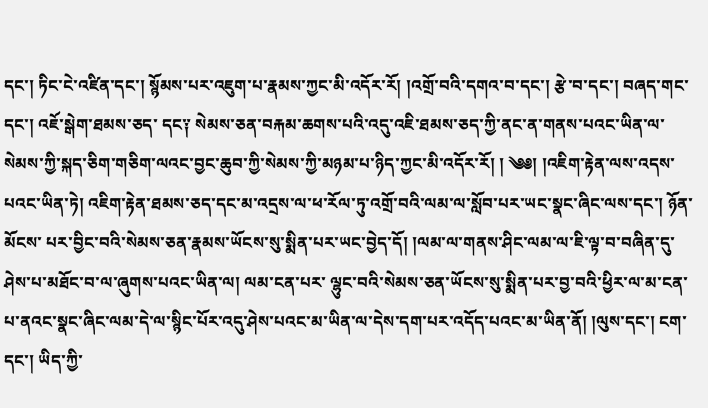དང་། ཏིང་ངེ་འཛིན་དང་། སྙོམས་པར་འཇུག་པ་རྣམས་ཀྱང་མི་འདོར་རོ། །འགྲོ་བའི་དགའ་བ་དང་། རྩེ་བ་དང་། བཞད་གང་དང་། འཇོ་སྒེག་ཐམས་ཅད་ དང༑ སེམས་ཅན་བརྐམ་ཆགས་པའི་འདུ་འཇི་ཐམས་ཅད་ཀྱི་ནང་ན་གནས་པའང་ཡིན་ལ་སེམས་ཀྱི་སྐད་ཅིག་གཅིག་ལའང་བྱང་ཆུབ་ཀྱི་སེམས་ཀྱི་མཉམ་པ་ཉིད་ཀྱང་མི་འདོར་རོ། ། ༄༅། །འཇིག་རྟེན་ལས་འདས་པའང་ཡིན་ཏེ། འཇིག་རྟེན་ཐམས་ཅད་དང་མ་འདྲས་ལ་ཕ་རོལ་ཏུ་འགྲོ་བའི་ལམ་ལ་སློབ་པར་ཡང་སྣང་ཞིང་ལས་དང་། ཉོན་མོངས་ པར་བྱིང་བའི་སེམས་ཅན་རྣམས་ཡོངས་སུ་སྨིན་པར་ཡང་བྱེད་དོ། །ལམ་ལ་གནས་ཤིང་ལམ་ལ་ཇི་ལྟ་བ་བཞིན་དུ་ཤེས་པ་མཐོང་བ་ལ་ཞུགས་པའང་ཡིན་ལ། ལམ་ངན་པར་ ལྷུང་བའི་སེམས་ཅན་ཡོངས་སུ་སྨིན་པར་བྱ་བའི་ཕྱིར་ལ་མ་ངན་པ་ནའང་སྣང་ཞིང་ལམ་དེ་ལ་སྙིང་པོར་འདུ་ཤེས་པའང་མ་ཡིན་ལ་དེས་དག་པར་འདོད་པའང་མ་ཡིན་ནོ། །ལུས་དང་། ངག་དང་། ཡིད་ཀྱི་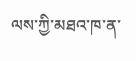ལས་ཀྱི་མཐའ་ཁ་ན་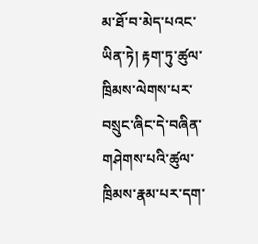མ་ཐོ་བ་མེད་པའང་ཡིན་ཏེ། རྟག་ཏུ་ཚུལ་ཁྲིམས་ལེགས་པར་བསྲུང་ཞིང་དེ་བཞིན་གཤེགས་པའི་ཚུལ་ཁྲིམས་རྣམ་པར་དག་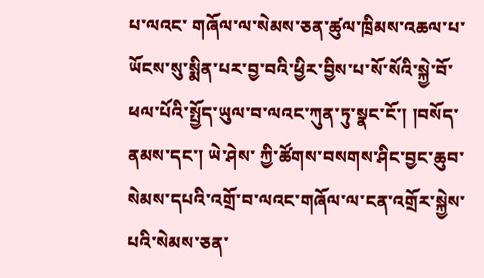པ་ལའང་ གཞོལ་ལ་སེམས་ཅན་ཚུལ་ཁྲིམས་འཆལ་པ་ཡོངས་སུ་སྨིན་པར་བྱ་བའི་ཕྱིར་བྱིས་པ་སོ་སོའི་སྐྱེ་བོ་ཕལ་པོའི་སྤྱོད་ཡུལ་བ་ལའང་ཀུན་ཏུ་སྣང་ངོ་། །བསོད་ནམས་དང་། ཡེ་ཤེས་ ཀྱི་ཚོགས་བསགས་ཤིང་བྱང་ཆུབ་སེམས་དཔའི་འགྲོ་བ་ལའང་གཞོལ་ལ་ངན་འགྲོར་སྐྱེས་པའི་སེམས་ཅན་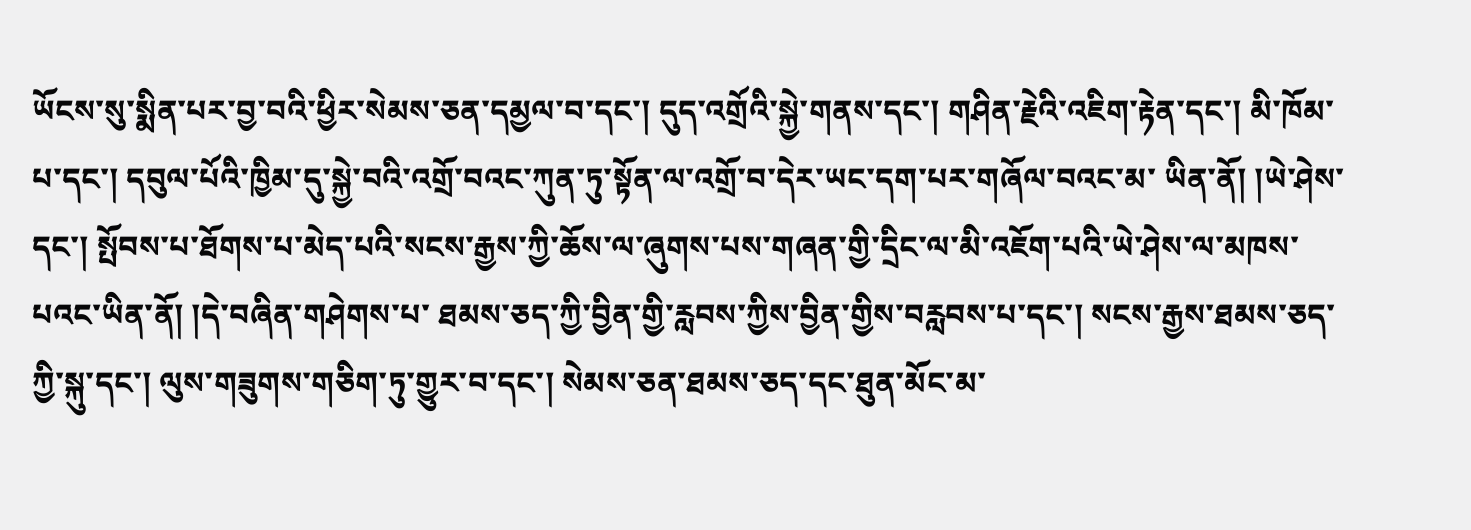ཡོངས་སུ་སྨིན་པར་བྱ་བའི་ཕྱིར་སེམས་ཅན་དམྱལ་བ་དང་། དུད་འགྲོའི་སྐྱེ་གནས་དང་། གཤིན་རྗེའི་འཇིག་རྟེན་དང་། མི་ཁོམ་པ་དང་། དབུལ་པོའི་ཁྱིམ་དུ་སྐྱེ་བའི་འགྲོ་བའང་ཀུན་ཏུ་སྟོན་ལ་འགྲོ་བ་དེར་ཡང་དག་པར་གཞོལ་བའང་མ་ ཡིན་ནོ། །ཡེ་ཤེས་དང་། སྤོབས་པ་ཐོགས་པ་མེད་པའི་སངས་རྒྱས་ཀྱི་ཆོས་ལ་ཞུགས་པས་གཞན་གྱི་དྲིང་ལ་མི་འཇོག་པའི་ཡེ་ཤེས་ལ་མཁས་པའང་ཡིན་ནོ། །དེ་བཞིན་གཤེགས་པ་ ཐམས་ཅད་ཀྱི་བྱིན་གྱི་རླབས་ཀྱིས་བྱིན་གྱིས་བརླབས་པ་དང་། སངས་རྒྱས་ཐམས་ཅད་ཀྱི་སྐུ་དང་། ལུས་གཟུགས་གཅིག་ཏུ་གྱུར་བ་དང་། སེམས་ཅན་ཐམས་ཅད་དང་ཐུན་མོང་མ་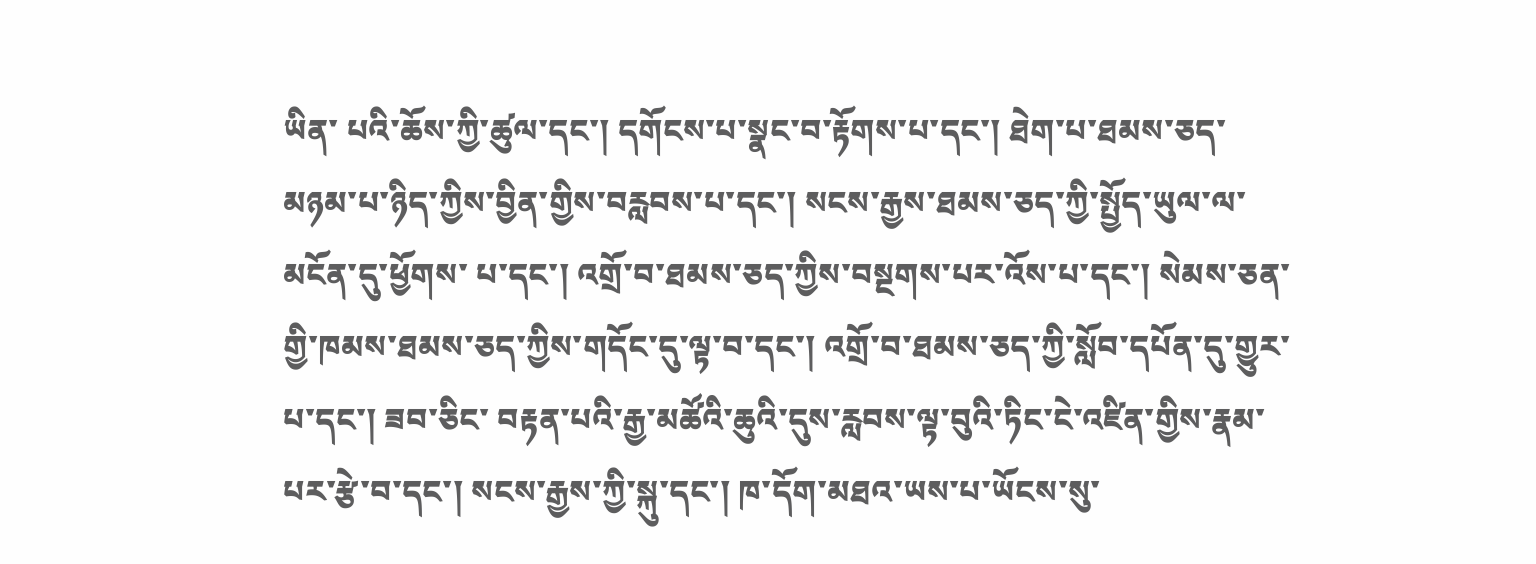ཡིན་ པའི་ཆོས་ཀྱི་ཚུལ་དང་། དགོངས་པ་སྣང་བ་རྟོགས་པ་དང་། ཐེག་པ་ཐམས་ཅད་མཉམ་པ་ཉིད་ཀྱིས་བྱིན་གྱིས་བརླབས་པ་དང་། སངས་རྒྱས་ཐམས་ཅད་ཀྱི་སྤྱོད་ཡུལ་ལ་མངོན་དུ་ཕྱོགས་ པ་དང་། འགྲོ་བ་ཐམས་ཅད་ཀྱིས་བསྔགས་པར་འོས་པ་དང་། སེམས་ཅན་གྱི་ཁམས་ཐམས་ཅད་ཀྱིས་གདོང་དུ་ལྟ་བ་དང་། འགྲོ་བ་ཐམས་ཅད་ཀྱི་སློབ་དཔོན་དུ་གྱུར་པ་དང་། ཟབ་ཅིང་ བརྟན་པའི་རྒྱ་མཚོའི་ཆུའི་དུས་རླབས་ལྟ་བུའི་ཏིང་ངེ་འཛིན་གྱིས་རྣམ་པར་རྩེ་བ་དང་། སངས་རྒྱས་ཀྱི་སྐུ་དང་། ཁ་དོག་མཐའ་ཡས་པ་ཡོངས་སུ་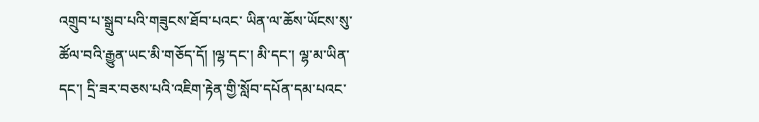འགྲུབ་པ་སྒྲུབ་པའི་གཟུངས་ཐོབ་པའང་ ཡིན་ལ་ཆོས་ཡོངས་སུ་ཚོལ་བའི་རྒྱུན་ཡང་མི་གཅོད་དོ། །ལྷ་དང་། མི་དང་། ལྷ་མ་ཡིན་དང་། དྲི་ཟར་བཅས་པའི་འཇིག་རྟེན་གྱི་སློབ་དཔོན་དམ་པའང་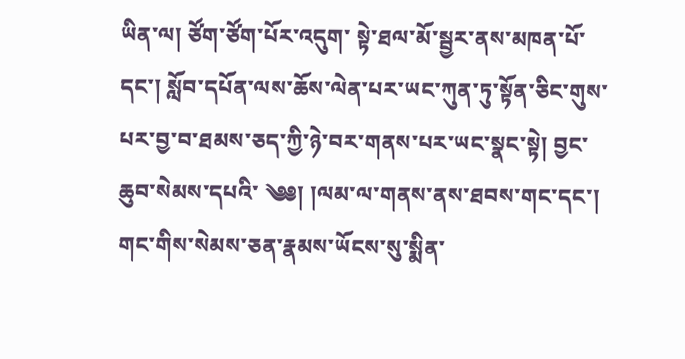ཡིན་ལ། ཙོག་ཙོག་པོར་འདུག་ སྟེ་ཐལ་མོ་སྦྱར་ནས་མཁན་པོ་དང་། སློབ་དཔོན་ལས་ཆོས་ལེན་པར་ཡང་ཀུན་ཏུ་སྟོན་ཅིང་གུས་པར་བྱ་བ་ཐམས་ཅད་ཀྱི་ཉེ་བར་གནས་པར་ཡང་སྣང་སྟེ། བྱང་ཆུབ་སེམས་དཔའི་ ༄༅། །ལམ་ལ་གནས་ནས་ཐབས་གང་དང་། གང་གིས་སེམས་ཅན་རྣམས་ཡོངས་སུ་སྨིན་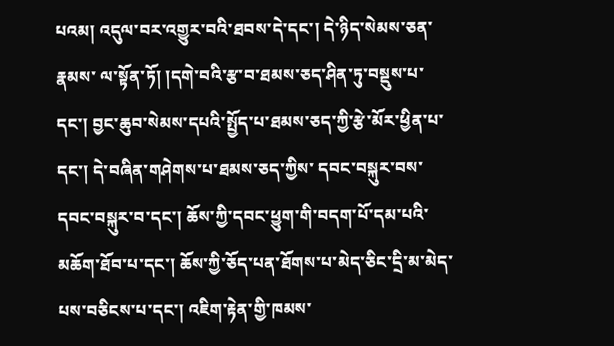པའམ། འདུལ་བར་འགྱུར་བའི་ཐབས་དེ་དང་། དེ་ཉིད་སེམས་ཅན་རྣམས་ ལ་སྟོན་ཏོ། །དགེ་བའི་རྩ་བ་ཐམས་ཅད་ཤིན་ཏུ་བསྡུས་པ་དང་། བྱང་ཆུབ་སེམས་དཔའི་སྤྱོད་པ་ཐམས་ཅད་ཀྱི་རྩེ་མོར་ཕྱིན་པ་དང་། དེ་བཞིན་གཤེགས་པ་ཐམས་ཅད་ཀྱིས་ དབང་བསྐུར་བས་དབང་བསྐུར་བ་དང་། ཆོས་ཀྱི་དབང་ཕྱུག་གི་བདག་པོ་དམ་པའི་མཆོག་ཐོབ་པ་དང་། ཆོས་ཀྱི་ཅོད་པན་ཐོགས་པ་མེད་ཅིང་དྲི་མ་མེད་པས་བཅིངས་པ་དང་། འཇིག་རྟེན་གྱི་ཁམས་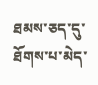ཐམས་ཅད་དུ་ཐོགས་པ་མེད་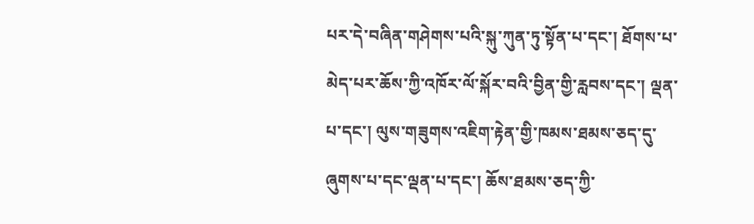པར་དེ་བཞིན་གཤེགས་པའི་སྐུ་ཀུན་ཏུ་སྟོན་པ་དང་། ཐོགས་པ་མེད་པར་ཆོས་ཀྱི་འཁོར་ལོ་སྐོར་བའི་བྱིན་གྱི་རླབས་དང་། ལྡན་པ་དང་། ལུས་གཟུགས་འཇིག་རྟེན་གྱི་ཁམས་ཐམས་ཅད་དུ་ཞུགས་པ་དང་ལྡན་པ་དང་། ཆོས་ཐམས་ཅད་ཀྱི་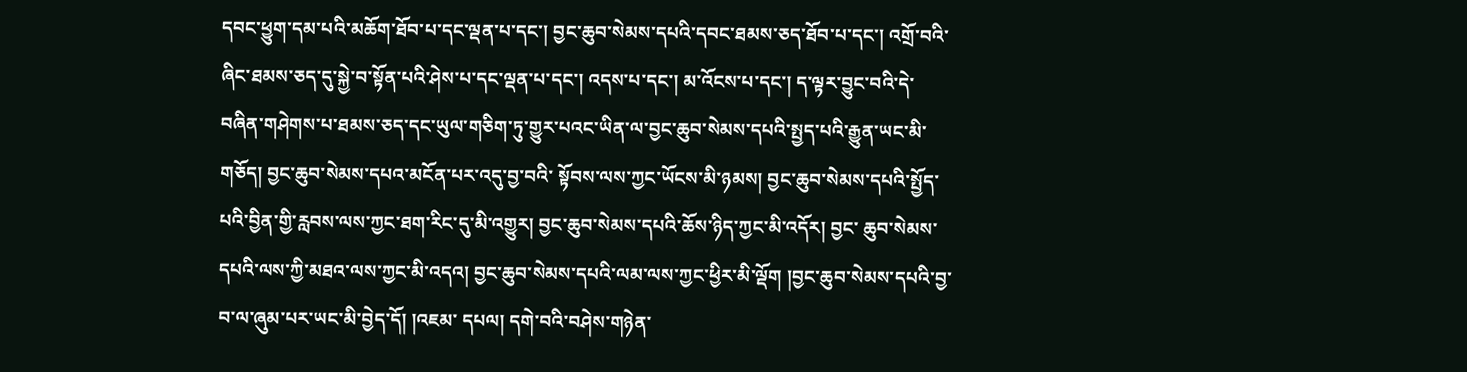དབང་ཕྱུག་དམ་པའི་མཆོག་ཐོབ་པ་དང་ལྡན་པ་དང་། བྱང་ཆུབ་སེམས་དཔའི་དབང་ཐམས་ཅད་ཐོབ་པ་དང་། འགྲོ་བའི་ཞིང་ཐམས་ཅད་དུ་སྐྱེ་བ་སྟོན་པའི་ཤེས་པ་དང་ལྡན་པ་དང་། འདས་པ་དང་། མ་འོངས་པ་དང་། ད་ལྟར་བྱུང་བའི་དེ་ བཞིན་གཤེགས་པ་ཐམས་ཅད་དང་ཡུལ་གཅིག་ཏུ་གྱུར་པའང་ཡིན་ལ་བྱང་ཆུབ་སེམས་དཔའི་སྤྱད་པའི་རྒྱུན་ཡང་མི་གཅོད། བྱང་ཆུབ་སེམས་དཔའ་མངོན་པར་འདུ་བྱ་བའི་ སྟོབས་ལས་ཀྱང་ཡོངས་མི་ཉམས། བྱང་ཆུབ་སེམས་དཔའི་སྤྱོད་པའི་བྱིན་གྱི་རླབས་ལས་ཀྱང་ཐག་རིང་དུ་མི་འགྱུར། བྱང་ཆུབ་སེམས་དཔའི་ཆོས་ཉིད་ཀྱང་མི་འདོར། བྱང་ ཆུབ་སེམས་དཔའི་ལས་ཀྱི་མཐའ་ལས་ཀྱང་མི་འདའ། བྱང་ཆུབ་སེམས་དཔའི་ལམ་ལས་ཀྱང་ཕྱིར་མི་ལྡོག །བྱང་ཆུབ་སེམས་དཔའི་བྱ་བ་ལ་ཞུམ་པར་ཡང་མི་བྱེད་དོ། །འཇམ་ དཔལ། དགེ་བའི་བཤེས་གཉེན་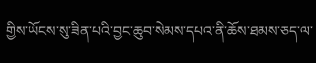གྱིས་ཡོངས་སུ་ཟིན་པའི་བྱང་ཆུབ་སེམས་དཔའ་ནི་ཆོས་ཐམས་ཅད་ལ་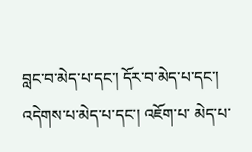བླང་བ་མེད་པ་དང་། དོར་བ་མེད་པ་དང་། འདེགས་པ་མེད་པ་དང་། འཇོག་པ་ མེད་པ་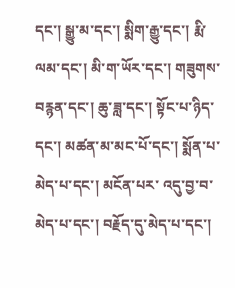དང་། སྒྱུ་མ་དང་། སྨིག་རྒྱུ་དང་། རྨི་ལམ་དང་། མི་ག་ཡོར་དང་། གཟུགས་བརྙན་དང་། ཆུ་ཟླ་དང་། སྟོང་པ་ཉིད་དང་། མཚན་མ་མང་པོ་དང་། སྨོན་པ་མེད་པ་དང་། མངོན་པར་ འདུ་བྱ་བ་མེད་པ་དང་། བརྗོད་དུ་མེད་པ་དང་།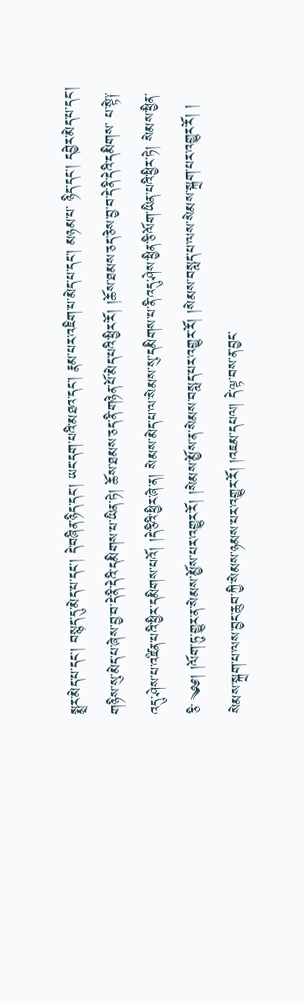སྨྲར་མེད་པ་དང་། བསྙད་དུ་མེད་པ་དང་། དེ་བཞིན་ཉིད་དང་། ཡང་དག་པའི་མཐའ་དང་། རྣམ་པར་འཇིག་པ་མེད་པ་དང་། མཉམ་པ་ ཉིད་དང་། དབྱེར་མེད་པ་དང་། གཉིས་སུ་མེད་པ་ཞེས་བྱ་བ་དེ་ནི་དེའི་དམིགས་པ་ཡིན་ཏེ། ཆོས་ཐམས་ཅད་ནི་གཉེན་པོ་མེད་པའི་ཕྱིར་རོ། །ཆོས་ཐམས་ཅད་ཅེས་བྱ་བ་དེ་ནི་དེའི་དམིགས་ པ་སྟེ༑ འདུ་ཤེས་པ་འཛིན་པའི་ཕྱིར་དམིགས་པའོ། །དེ་ཅིའི་ཕྱིར་ཞེ་ན། སེམས་མེད་པ་ལ་སེམས་སུ་དམིགས་པ་ནི་འདུ་ཤེས་ཕྱིན་ཅི་ལོག་ཡིན་པའི་ཕྱིར་ཏེ། སེམས་ཕྱིན་ཅི་ ༄༅། །ལོག་ཏུ་གྱུར་ན་སེམས་མྱོས་པར་འགྱུར་རོ། །སེམས་མྱོས་ན་སེམས་བསླད་པར་འགྱུར་རོ། །སེམས་བསླད་པ་ལས་སེམས་སྐྲག་པར་འགྱུར་རོ། ། སེམས་སྐྲག་པ་ལས་བྱང་ཆུབ་ཀྱི་སེམས་ཉམས་པར་འགྱུར་རོ། །འཇམ་དཔལ། དེ་ལྟ་བས་ན་བྱང་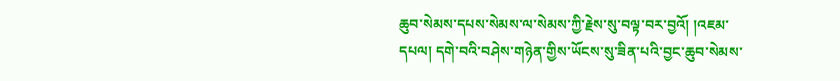ཆུབ་སེམས་དཔས་སེམས་ལ་སེམས་ཀྱི་རྗེས་སུ་བལྟ་བར་བྱའོ། །འཇམ་ དཔལ། དགེ་བའི་བཤེས་གཉེན་གྱིས་ཡོངས་སུ་ཟིན་པའི་བྱང་ཆུབ་སེམས་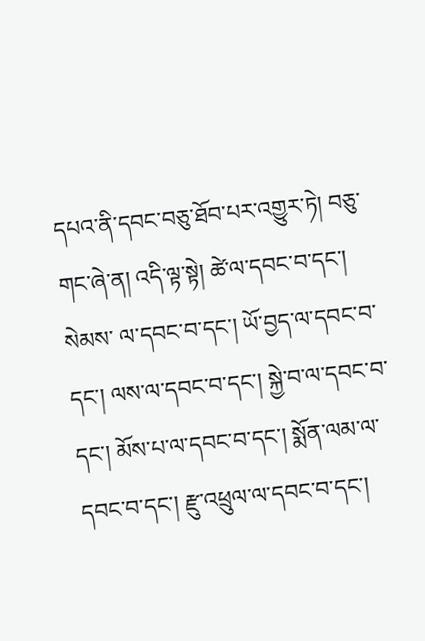དཔའ་ནི་དབང་བཅུ་ཐོབ་པར་འགྱུར་ཏེ། བཅུ་གང་ཞེ་ན། འདི་ལྟ་སྟེ། ཚེ་ལ་དབང་བ་དང་། སེམས་ ལ་དབང་བ་དང་། ཡོ་བྱད་ལ་དབང་བ་དང་། ལས་ལ་དབང་བ་དང་། སྐྱེ་བ་ལ་དབང་བ་དང་། མོས་པ་ལ་དབང་བ་དང་། སྨོན་ལམ་ལ་དབང་བ་དང་། རྫུ་འཕྲུལ་ལ་དབང་བ་དང་།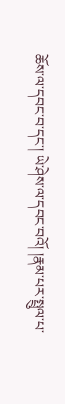ཆོས་ལ་དབང་བ་དང་། ཡེ་ཤེས་ལ་དབང་བའོ། །རྣམ་པར་སྤྲུལ་པ་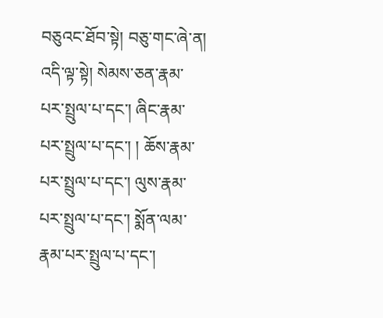བཅུའང་ཐོབ་སྟེ། བཅུ་གང་ཞེ་ན། འདི་ལྟ་སྟེ། སེམས་ཅན་རྣམ་པར་སྤྲུལ་པ་དང་། ཞིང་རྣམ་པར་སྤྲུལ་པ་དང་། ། ཆོས་རྣམ་པར་སྤྲུལ་པ་དང་། ལུས་རྣམ་པར་སྤྲུལ་པ་དང་། སྨོན་ལམ་རྣམ་པར་སྤྲུལ་པ་དང་།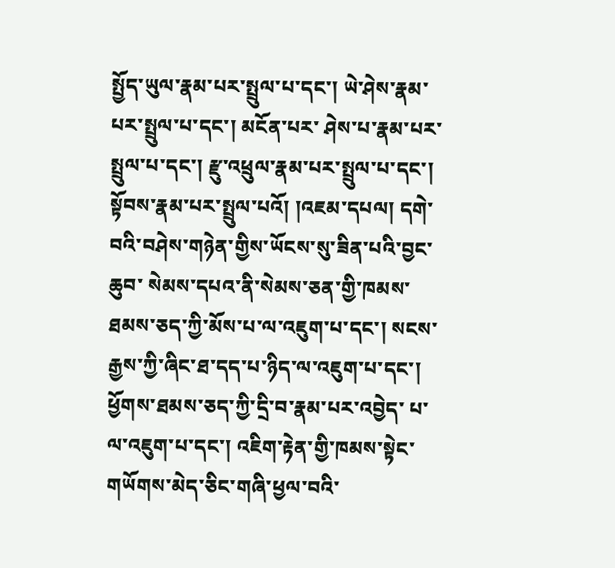སྤྱོད་ཡུལ་རྣམ་པར་སྤྲུལ་པ་དང་། ཡེ་ཤེས་རྣམ་པར་སྤྲུལ་པ་དང་། མངོན་པར་ ཤེས་པ་རྣམ་པར་སྤྲུལ་པ་དང་། རྫུ་འཕྲུལ་རྣམ་པར་སྤྲུལ་པ་དང་། སྟོབས་རྣམ་པར་སྤྲུལ་པའོ། །འཇམ་དཔལ། དགེ་བའི་བཤེས་གཉེན་གྱིས་ཡོངས་སུ་ཟིན་པའི་བྱང་ཆུབ་ སེམས་དཔའ་ནི་སེམས་ཅན་གྱི་ཁམས་ཐམས་ཅད་ཀྱི་མོས་པ་ལ་འཇུག་པ་དང་། སངས་རྒྱས་ཀྱི་ཞིང་ཐ་དད་པ་ཉིད་ལ་འཇུག་པ་དང་། ཕྱོགས་ཐམས་ཅད་ཀྱི་དྲི་བ་རྣམ་པར་འབྱེད་ པ་ལ་འཇུག་པ་དང་། འཇིག་རྟེན་གྱི་ཁམས་སྟེང་གཡོགས་མེད་ཅིང་གཞི་ཕྱལ་བའི་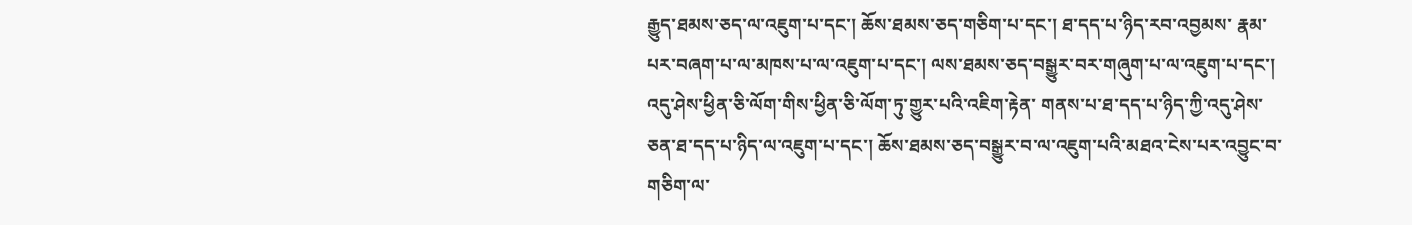རྒྱུད་ཐམས་ཅད་ལ་འཇུག་པ་དང་། ཆོས་ཐམས་ཅད་གཅིག་པ་དང་། ཐ་དད་པ་ཉིད་རབ་འབྱམས་ རྣམ་པར་བཞག་པ་ལ་མཁས་པ་ལ་འཇུག་པ་དང་། ལས་ཐམས་ཅད་བསྒྱུར་བར་གཞུག་པ་ལ་འཇུག་པ་དང་། འདུ་ཤེས་ཕྱིན་ཅི་ལོག་གིས་ཕྱིན་ཅི་ལོག་ཏུ་གྱུར་པའི་འཇིག་རྟེན་ གནས་པ་ཐ་དད་པ་ཉིད་ཀྱི་འདུ་ཤེས་ཅན་ཐ་དད་པ་ཉིད་ལ་འཇུག་པ་དང་། ཆོས་ཐམས་ཅད་བསྒྱུར་བ་ལ་འཇུག་པའི་མཐའ་ངེས་པར་འབྱུང་བ་གཅིག་ལ་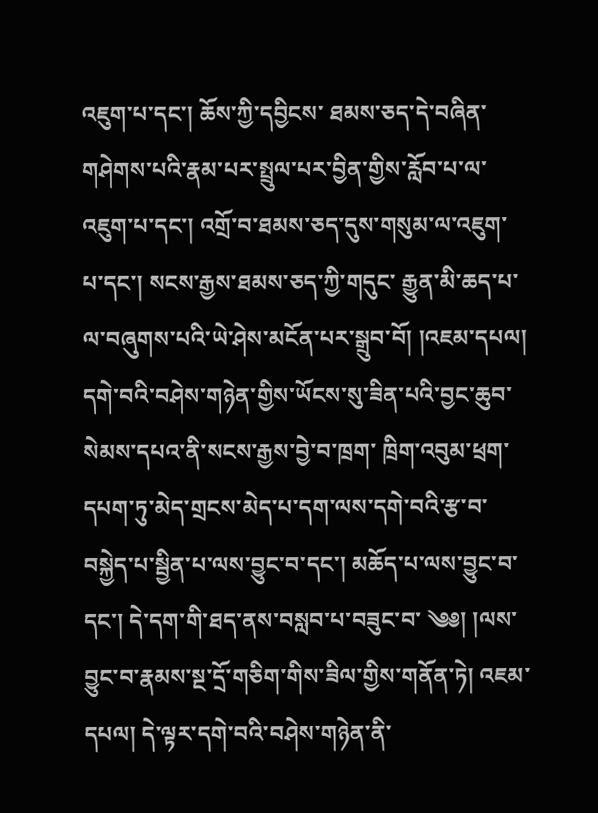འཇུག་པ་དང་། ཆོས་ཀྱི་དབྱིངས་ ཐམས་ཅད་དེ་བཞིན་གཤེགས་པའི་རྣམ་པར་སྤྲུལ་པར་བྱིན་གྱིས་རློབ་པ་ལ་འཇུག་པ་དང་། འགྲོ་བ་ཐམས་ཅད་དུས་གསུམ་ལ་འཇུག་པ་དང་། སངས་རྒྱས་ཐམས་ཅད་ཀྱི་གདུང་ རྒྱུན་མི་ཆད་པ་ལ་བཞུགས་པའི་ཡེ་ཤེས་མངོན་པར་སྒྲུབ་བོ། །འཇམ་དཔལ། དགེ་བའི་བཤེས་གཉེན་གྱིས་ཡོངས་སུ་ཟིན་པའི་བྱང་ཆུབ་སེམས་དཔའ་ནི་སངས་རྒྱས་བྱེ་བ་ཁྲག་ ཁྲིག་འབུམ་ཕྲག་དཔག་ཏུ་མེད་གྲངས་མེད་པ་དག་ལས་དགེ་བའི་རྩ་བ་བསྐྱེད་པ་སྦྱིན་པ་ལས་བྱུང་བ་དང་། མཆོད་པ་ལས་བྱུང་བ་དང་། དེ་དག་གི་ཐད་ནས་བསླབ་པ་བཟུང་བ་ ༄༅། །ལས་བྱུང་བ་རྣམས་སྔ་དྲོ་གཅིག་གིས་ཟིལ་གྱིས་གནོན་ཏེ། འཇམ་དཔལ། དེ་ལྟར་དགེ་བའི་བཤེས་གཉེན་ནི་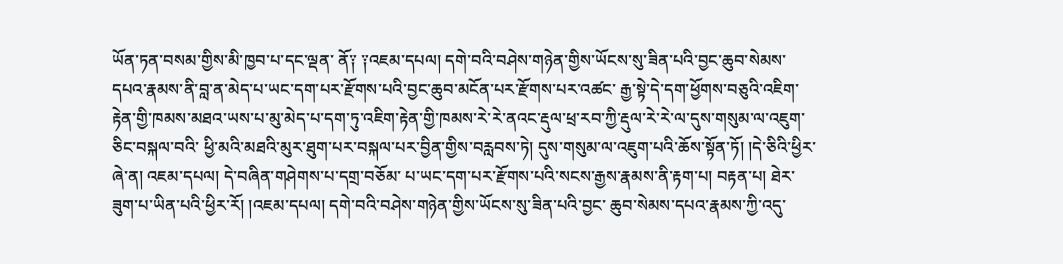ཡོན་ཏན་བསམ་གྱིས་མི་ཁྱབ་པ་དང་ལྡན་ ནོ༑ ༑འཇམ་དཔལ། དགེ་བའི་བཤེས་གཉེན་གྱིས་ཡོངས་སུ་ཟིན་པའི་བྱང་ཆུབ་སེམས་དཔའ་རྣམས་ནི་བླ་ན་མེད་པ་ཡང་དག་པར་རྫོགས་པའི་བྱང་ཆུབ་མངོན་པར་རྫོགས་པར་འཚང་ རྒྱ་སྟེ་དེ་དག་ཕྱོགས་བཅུའི་འཇིག་རྟེན་གྱི་ཁམས་མཐའ་ཡས་པ་མུ་མེད་པ་དག་ཏུ་འཇིག་རྟེན་གྱི་ཁམས་རེ་རེ་ནའང་རྡུལ་ཕྲ་རབ་ཀྱི་རྡུལ་རེ་རེ་ལ་དུས་གསུམ་ལ་འཇུག་ཅིང་བསྐལ་བའི་ ཕྱི་མའི་མཐའི་མུར་ཐུག་པར་བསྐལ་པར་བྱིན་གྱིས་བརླབས་ཏེ། དུས་གསུམ་ལ་འཇུག་པའི་ཆོས་སྟོན་ཏོ། །དེ་ཅིའི་ཕྱིར་ཞེ་ན། འཇམ་དཔལ། དེ་བཞིན་གཤེགས་པ་དགྲ་བཅོམ་ པ་ཡང་དག་པར་རྫོགས་པའི་སངས་རྒྱས་རྣམས་ནི་རྟག་པ། བརྟན་པ། ཐེར་ཟུག་པ་ཡིན་པའི་ཕྱིར་རོ། །འཇམ་དཔལ། དགེ་བའི་བཤེས་གཉེན་གྱིས་ཡོངས་སུ་ཟིན་པའི་བྱང་ ཆུབ་སེམས་དཔའ་རྣམས་ཀྱི་འདུ་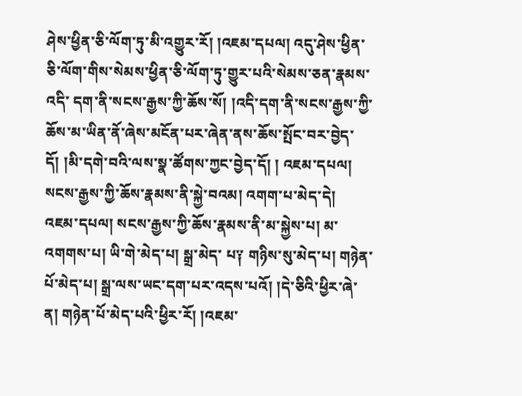ཤེས་ཕྱིན་ཅི་ལོག་ཏུ་མི་འགྱུར་རོ། །འཇམ་དཔལ། འདུ་ཤེས་ཕྱིན་ཅི་ལོག་གིས་སེམས་ཕྱིན་ཅི་ལོག་ཏུ་གྱུར་པའི་སེམས་ཅན་རྣམས་འདི་ དག་ནི་སངས་རྒྱས་ཀྱི་ཆོས་སོ། །འདི་དག་ནི་སངས་རྒྱས་ཀྱི་ཆོས་མ་ཡིན་ནོ་ཞེས་མངོན་པར་ཞེན་ནས་ཆོས་སྤོང་བར་བྱེད་དོ། །མི་དགེ་བའི་ལས་སྣ་ཚོགས་ཀྱང་བྱེད་དོ། ། འཇམ་དཔལ། སངས་རྒྱས་ཀྱི་ཆོས་རྣམས་ནི་སྐྱེ་བའམ། འགག་པ་མེད་དེ། འཇམ་དཔལ། སངས་རྒྱས་ཀྱི་ཆོས་རྣམས་ནི་མ་སྐྱེས་པ། མ་འགགས་པ། ཡི་གེ་མེད་པ། སྒྲ་མེད་ པ༑ གཉིས་སུ་མེད་པ། གཉེན་པོ་མེད་པ། སྒྲ་ལས་ཡང་དག་པར་འདས་པའོ། །དེ་ཅིའི་ཕྱིར་ཞེ་ན། གཉེན་པོ་མེད་པའི་ཕྱིར་རོ། །འཇམ་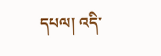དཔལ། འདི་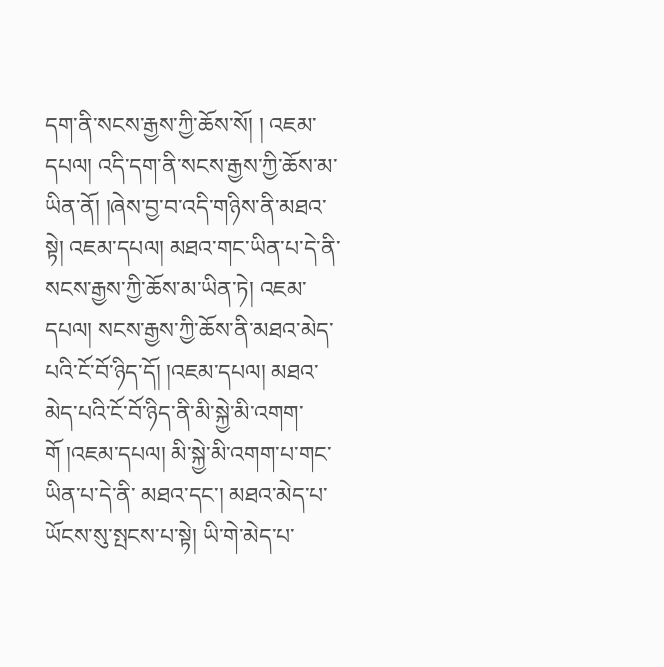དག་ནི་སངས་རྒྱས་ཀྱི་ཆོས་སོ། ། འཇམ་དཔལ། འདི་དག་ནི་སངས་རྒྱས་ཀྱི་ཆོས་མ་ཡིན་ནོ། །ཞེས་བྱ་བ་འདི་གཉིས་ནི་མཐའ་སྟེ། འཇམ་དཔལ། མཐའ་གང་ཡིན་པ་དེ་ནི་སངས་རྒྱས་ཀྱི་ཆོས་མ་ཡིན་ཏེ། འཇམ་ དཔལ། སངས་རྒྱས་ཀྱི་ཆོས་ནི་མཐའ་མེད་པའི་ངོ་བོ་ཉིད་དོ། །འཇམ་དཔལ། མཐའ་མེད་པའི་ངོ་བོ་ཉིད་ནི་མི་སྐྱེ་མི་འགག་གོ །འཇམ་དཔལ། མི་སྐྱེ་མི་འགག་པ་གང་ཡིན་པ་དེ་ནི་ མཐའ་དང་། མཐའ་མེད་པ་ཡོངས་སུ་སྤངས་པ་སྟེ། ཡི་གེ་མེད་པ་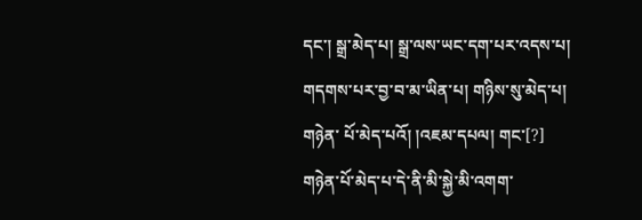དང་། སྒྲ་མེད་པ། སྒྲ་ལས་ཡང་དག་པར་འདས་པ། གདགས་པར་བྱ་བ་མ་ཡིན་པ། གཉིས་སུ་མེད་པ། གཉེན་ པོ་མེད་པའོ། །འཇམ་དཔལ། གང་[?] གཉེན་པོ་མེད་པ་དེ་ནི་མི་སྐྱེ་མི་འགག་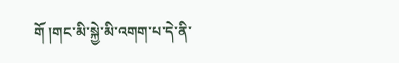གོ །གང་མི་སྐྱེ་མི་འགག་པ་དེ་ནི་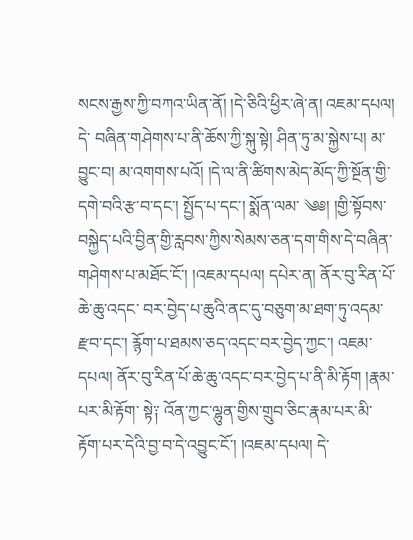སངས་རྒྱས་ཀྱི་བཀའ་ཡིན་ནོ། །དེ་ཅིའི་ཕྱིར་ཞེ་ན། འཇམ་དཔལ། དེ་ བཞིན་གཤེགས་པ་ནི་ཆོས་ཀྱི་སྐུ་སྟེ། ཤིན་ཏུ་མ་སྐྱེས་པ། མ་བྱུང་བ། མ་འགགས་པའོ། །དེ་ལ་ནི་ཚིགས་མེད་མོད་ཀྱི་སྔོན་གྱི་དགེ་བའི་རྩ་བ་དང་། སྤྱོད་པ་དང་། སྨོན་ལམ་ ༄༅། །གྱི་སྟོབས་བསྐྱེད་པའི་བྱིན་གྱི་རླབས་ཀྱིས་སེམས་ཅན་དག་གིས་དེ་བཞིན་གཤེགས་པ་མཐོང་ངོ་། །འཇམ་དཔལ། དཔེར་ན། ནོར་བུ་རིན་པོ་ཆེ་ཆུ་འདང་ བར་བྱེད་པ་ཆུའི་ནང་དུ་བཅུག་མ་ཐག་ཏུ་འདམ་རྫབ་དང་། རྙོག་པ་ཐམས་ཅད་འདང་བར་བྱེད་ཀྱང་། འཇམ་དཔལ། ནོར་བུ་རིན་པོ་ཆེ་ཆུ་འདང་བར་བྱེད་པ་ནི་མི་རྟོག །རྣམ་པར་མི་རྟོག་ སྟེ༑ འོན་ཀྱང་ལྷུན་གྱིས་གྲུབ་ཅིང་རྣམ་པར་མི་རྟོག་པར་དེའི་བྱ་བ་དེ་འབྱུང་ངོ་། །འཇམ་དཔལ། དེ་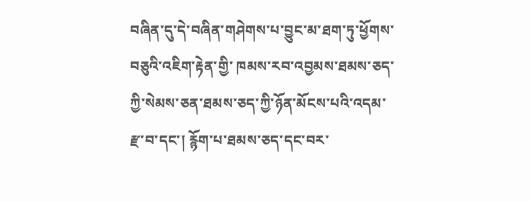བཞིན་དུ་དེ་བཞིན་གཤེགས་པ་བྱུང་མ་ཐག་ཏུ་ཕྱོགས་བཅུའི་འཇིག་རྟེན་གྱི་ ཁམས་རབ་འབྱམས་ཐམས་ཅད་ཀྱི་སེམས་ཅན་ཐམས་ཅད་ཀྱི་ཉོན་མོངས་པའི་འདམ་རྫ་བ་དང་། རྙོག་པ་ཐམས་ཅད་དང་བར་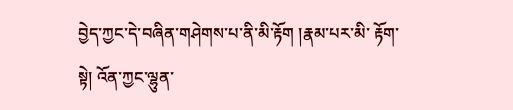བྱེད་ཀྱང་དེ་བཞིན་གཤེགས་པ་ནི་མི་རྟོག །རྣམ་པར་མི་ རྟོག་སྟེ། འོན་ཀྱང་ལྷུན་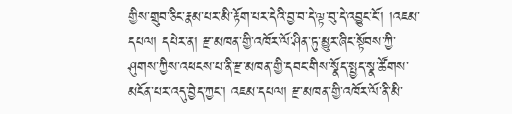གྱིས་གྲུབ་ཅིང་རྣམ་པར་མི་རྟོག་པར་དེའི་བྱ་བ་དེ་ལྟ་བུ་དེ་འབྱུང་ངོ་། །འཇམ་དཔལ། དཔེར་ན། རྫ་མཁན་གྱི་འཁོར་ལོ་ཤིན་ཏུ་མྱུར་ཞིང་སྟོབས་ཀྱི་ ཤུགས་ཀྱིས་འཕངས་པ་ནི་རྫ་མཁན་གྱི་དབང་གིས་སྣོད་སྤྱད་སྣ་ཚོགས་མངོན་པར་འདུ་བྱེད་ཀྱང་། འཇམ་དཔལ། རྫ་མཁན་གྱི་འཁོར་ལོ་ནི་མི་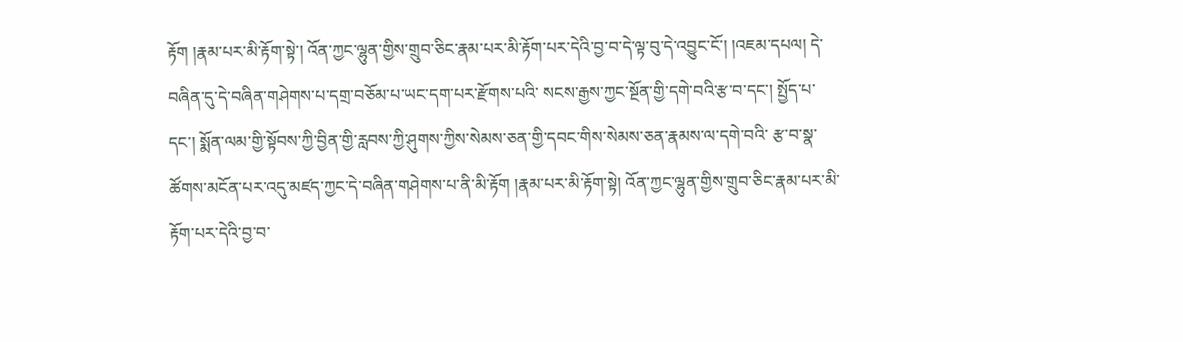རྟོག །རྣམ་པར་མི་རྟོག་སྟེ་། འོན་ཀྱང་ལྷུན་གྱིས་གྲུབ་ཅིང་རྣམ་པར་མི་རྟོག་པར་དེའི་བྱ་བ་དེ་ལྟ་བུ་དེ་འབྱུང་ངོ་། །འཇམ་དཔལ། དེ་བཞིན་དུ་དེ་བཞིན་གཤེགས་པ་དགྲ་བཅོམ་པ་ཡང་དག་པར་རྫོགས་པའི་ སངས་རྒྱས་ཀྱང་སྔོན་གྱི་དགེ་བའི་རྩ་བ་དང་། སྤྱོད་པ་དང་། སྨོན་ལམ་གྱི་སྟོབས་ཀྱི་བྱིན་གྱི་རླབས་ཀྱི་ཤུགས་ཀྱིས་སེམས་ཅན་གྱི་དབང་གིས་སེམས་ཅན་རྣམས་ལ་དགེ་བའི་ རྩ་བ་སྣ་ཚོགས་མངོན་པར་འདུ་མཛད་ཀྱང་དེ་བཞིན་གཤེགས་པ་ནི་མི་རྟོག །རྣམ་པར་མི་རྟོག་སྟེ། འོན་ཀྱང་ལྷུན་གྱིས་གྲུབ་ཅིང་རྣམ་པར་མི་རྟོག་པར་དེའི་བྱ་བ་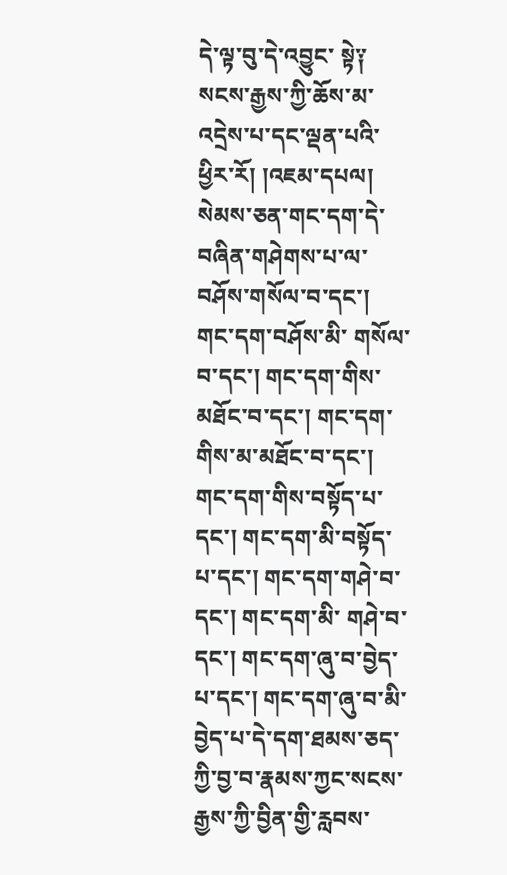དེ་ལྟ་བུ་དེ་འབྱུང་ སྟེ༑ སངས་རྒྱས་ཀྱི་ཆོས་མ་འདྲེས་པ་དང་ལྡན་པའི་ཕྱིར་རོ། །འཇམ་དཔལ། སེམས་ཅན་གང་དག་དེ་བཞིན་གཤེགས་པ་ལ་བཤོས་གསོལ་བ་དང་། གང་དག་བཤོས་མི་ གསོལ་བ་དང་། གང་དག་གིས་མཐོང་བ་དང་། གང་དག་གིས་མ་མཐོང་བ་དང་། གང་དག་གིས་བསྟོད་པ་དང་། གང་དག་མི་བསྟོད་པ་དང་། གང་དག་གཤེ་བ་དང་། གང་དག་མི་ གཤེ་བ་དང་། གང་དག་ཞུ་བ་བྱེད་པ་དང་། གང་དག་ཞུ་བ་མི་བྱེད་པ་དེ་དག་ཐམས་ཅད་ཀྱི་བྱ་བ་རྣམས་ཀྱང་སངས་རྒྱས་ཀྱི་བྱིན་གྱི་རླབས་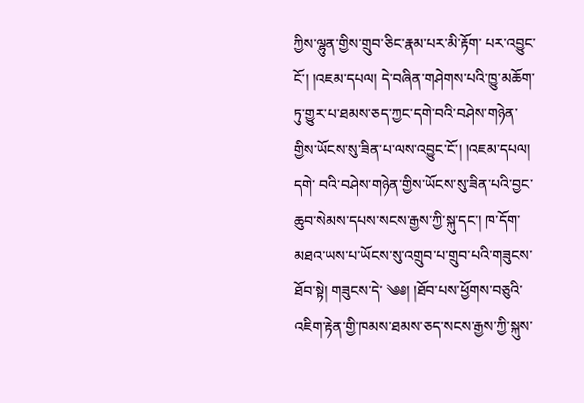ཀྱིས་ལྷུན་གྱིས་གྲུབ་ཅིང་རྣམ་པར་མི་རྟོག་ པར་འབྱུང་ངོ་། །འཇམ་དཔལ། དེ་བཞིན་གཤེགས་པའི་ཁྱུ་མཆོག་ཏུ་གྱུར་པ་ཐམས་ཅད་ཀྱང་དགེ་བའི་བཤེས་གཉེན་གྱིས་ཡོངས་སུ་ཟིན་པ་ལས་འབྱུང་ངོ་། །འཇམ་དཔལ། དགེ་ བའི་བཤེས་གཉེན་གྱིས་ཡོངས་སུ་ཟིན་པའི་བྱང་ཆུབ་སེམས་དཔས་སངས་རྒྱས་ཀྱི་སྐུ་དང་། ཁ་དོག་མཐའ་ཡས་པ་ཡོངས་སུ་འགྲུབ་པ་གྲུབ་པའི་གཟུངས་ཐོབ་སྟེ། གཟུངས་དེ་ ༄༅། །ཐོབ་པས་ཕྱོགས་བཅུའི་འཇིག་རྟེན་གྱི་ཁམས་ཐམས་ཅད་སངས་རྒྱས་ཀྱི་སྐུས་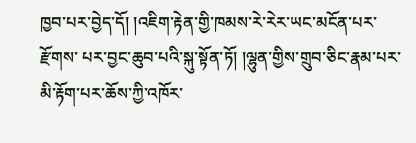ཁྱབ་པར་བྱེད་དོ། །འཇིག་རྟེན་གྱི་ཁམས་རེ་རེར་ཡང་མངོན་པར་རྫོགས་ པར་བྱང་ཆུབ་པའི་སྐུ་སྟོན་ཏོ། །ལྷུན་གྱིས་གྲུབ་ཅིང་རྣམ་པར་མི་རྟོག་པར་ཆོས་ཀྱི་འཁོར་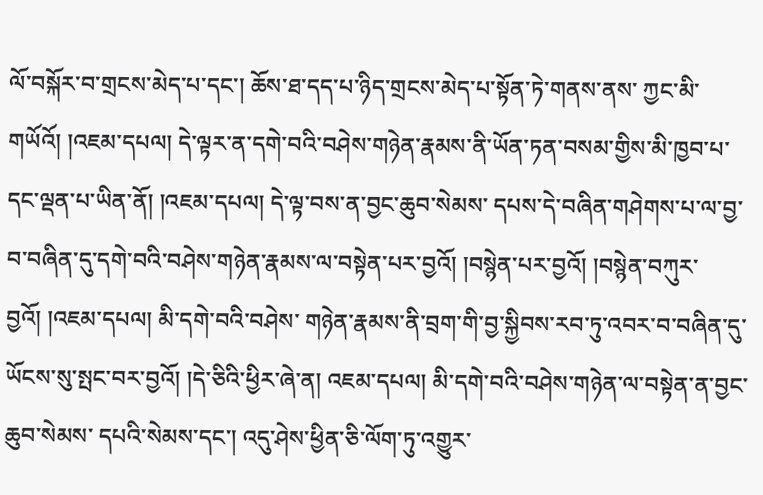ལོ་བསྐོར་བ་གྲངས་མེད་པ་དང་། ཆོས་ཐ་དད་པ་ཉིད་གྲངས་མེད་པ་སྟོན་ཏེ་གནས་ནས་ ཀྱང་མི་གཡོའོ། །འཇམ་དཔལ། དེ་ལྟར་ན་དགེ་བའི་བཤེས་གཉེན་རྣམས་ནི་ཡོན་ཏན་བསམ་གྱིས་མི་ཁྱབ་པ་དང་ལྡན་པ་ཡིན་ནོ། །འཇམ་དཔལ། དེ་ལྟ་བས་ན་བྱང་ཆུབ་སེམས་ དཔས་དེ་བཞིན་གཤེགས་པ་ལ་བྱ་བ་བཞིན་དུ་དགེ་བའི་བཤེས་གཉེན་རྣམས་ལ་བསྟེན་པར་བྱའོ། །བསྙེན་པར་བྱའོ། །བསྙེན་བཀུར་བྱའོ། །འཇམ་དཔལ། མི་དགེ་བའི་བཤེས་ གཉེན་རྣམས་ནི་བྲག་གི་བྱ་སྐྱིབས་རབ་ཏུ་འབར་བ་བཞིན་དུ་ཡོངས་སུ་སྤང་བར་བྱའོ། །དེ་ཅིའི་ཕྱིར་ཞེ་ན། འཇམ་དཔལ། མི་དགེ་བའི་བཤེས་གཉེན་ལ་བསྟེན་ན་བྱང་ཆུབ་སེམས་ དཔའི་སེམས་དང་། འདུ་ཤེས་ཕྱིན་ཅི་ལོག་ཏུ་འགྱུར་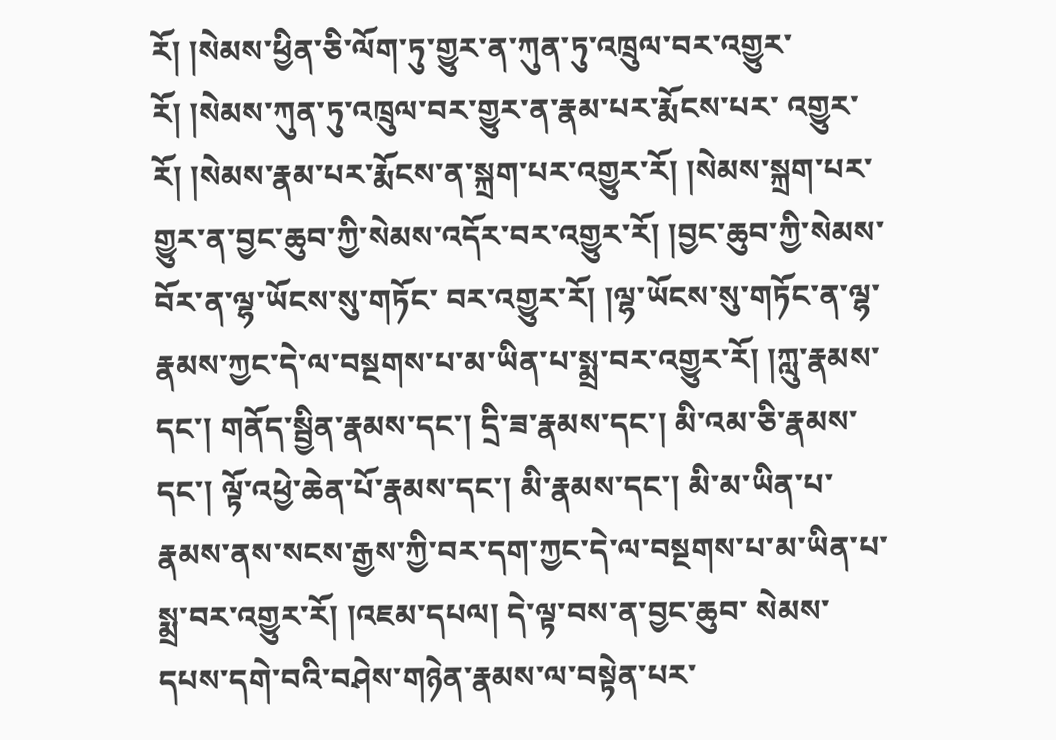རོ། །སེམས་ཕྱིན་ཅི་ལོག་ཏུ་གྱུར་ན་ཀུན་ཏུ་འཁྲུལ་བར་འགྱུར་རོ། །སེམས་ཀུན་ཏུ་འཁྲུལ་བར་གྱུར་ན་རྣམ་པར་རྨོངས་པར་ འགྱུར་རོ། །སེམས་རྣམ་པར་རྨོངས་ན་སྐྲག་པར་འགྱུར་རོ། །སེམས་སྐྲག་པར་གྱུར་ན་བྱང་ཆུབ་ཀྱི་སེམས་འདོར་བར་འགྱུར་རོ། །བྱང་ཆུབ་ཀྱི་སེམས་བོར་ན་ལྷ་ཡོངས་སུ་གཏོང་ བར་འགྱུར་རོ། །ལྷ་ཡོངས་སུ་གཏོང་ན་ལྷ་རྣམས་ཀྱང་དེ་ལ་བསྔགས་པ་མ་ཡིན་པ་སྨྲ་བར་འགྱུར་རོ། །ཀླུ་རྣམས་དང་། གནོད་སྦྱིན་རྣམས་དང་། དྲི་ཟ་རྣམས་དང་། མི་འམ་ཅི་རྣམས་དང་། ལྟོ་འཕྱེ་ཆེན་པོ་རྣམས་དང་། མི་རྣམས་དང་། མི་མ་ཡིན་པ་རྣམས་ནས་སངས་རྒྱས་ཀྱི་བར་དག་ཀྱང་དེ་ལ་བསྔགས་པ་མ་ཡིན་པ་སྨྲ་བར་འགྱུར་རོ། །འཇམ་དཔལ། དེ་ལྟ་བས་ན་བྱང་ཆུབ་ སེམས་དཔས་དགེ་བའི་བཤེས་གཉེན་རྣམས་ལ་བསྟེན་པར་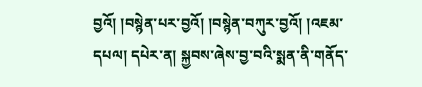བྱའོ། །བསྙེན་པར་བྱའོ། །བསྙེན་བཀུར་བྱའོ། །འཇམ་དཔལ། དཔེར་ན། སྐྱབས་ཞེས་བྱ་བའི་སྨན་ནི་གནོད་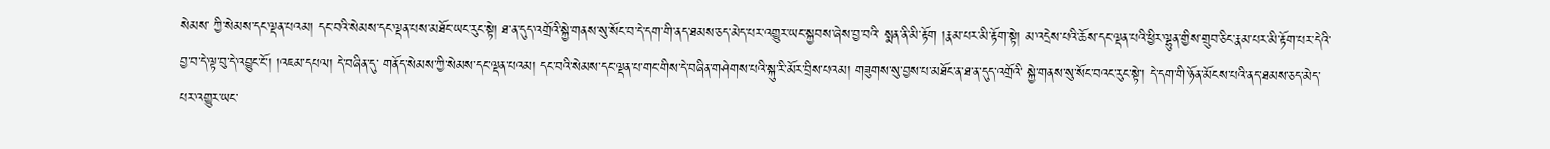སེམས་ ཀྱི་སེམས་དང་ལྡན་པའམ། དང་བའི་སེམས་དང་ལྡན་པས་མཐོང་ཡང་རུང་སྟེ། ཐ་ན་དུད་འགྲོའི་སྐྱེ་གནས་སུ་སོང་བ་དེ་དག་གི་ནད་ཐམས་ཅད་མེད་པར་འགྱུར་ཡང་སྐྱབས་ཞེས་བྱ་བའི་ སྨན་ནི་མི་རྟོག །རྣམ་པར་མི་རྟོག་སྟེ། མ་འདྲེས་པའི་ཆོས་དང་ལྡན་པའི་ཕྱིར་ལྷུན་གྱིས་གྲུབ་ཅིང་རྣམ་པར་མི་རྟོག་པར་དེའི་བྱ་བ་དེ་ལྟ་བུ་དེ་འབྱུང་ངོ་། །འཇམ་དཔལ། དེ་བཞིན་དུ་ གནོད་སེམས་ཀྱི་སེམས་དང་ལྡན་པའམ། དང་བའི་སེམས་དང་ལྡན་པ་གང་གིས་དེ་བཞིན་གཤེགས་པའི་སྐུ་རི་མོར་བྲིས་པའམ། གཟུགས་སུ་བྱས་པ་མཐོང་ན་ཐ་ན་དུད་འགྲོའི་ སྐྱེ་གནས་སུ་སོང་བའང་རུང་སྟེ་། དེ་དག་གི་ཉོན་མོངས་པའི་ནད་ཐམས་ཅད་མེད་པར་འགྱུར་ཡང་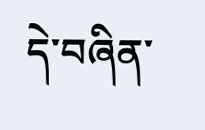དེ་བཞིན་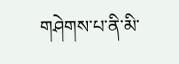གཤེགས་པ་ནི་མི་